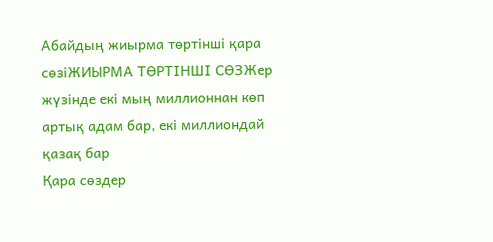Абайдың жиырма төртінші қара сөзіЖИЫРМА ТӨРТІНШІ СӨЗЖер жүзінде екі мың миллионнан көп артық адам бар, екі миллиондай қазақ бар
Қара сөздер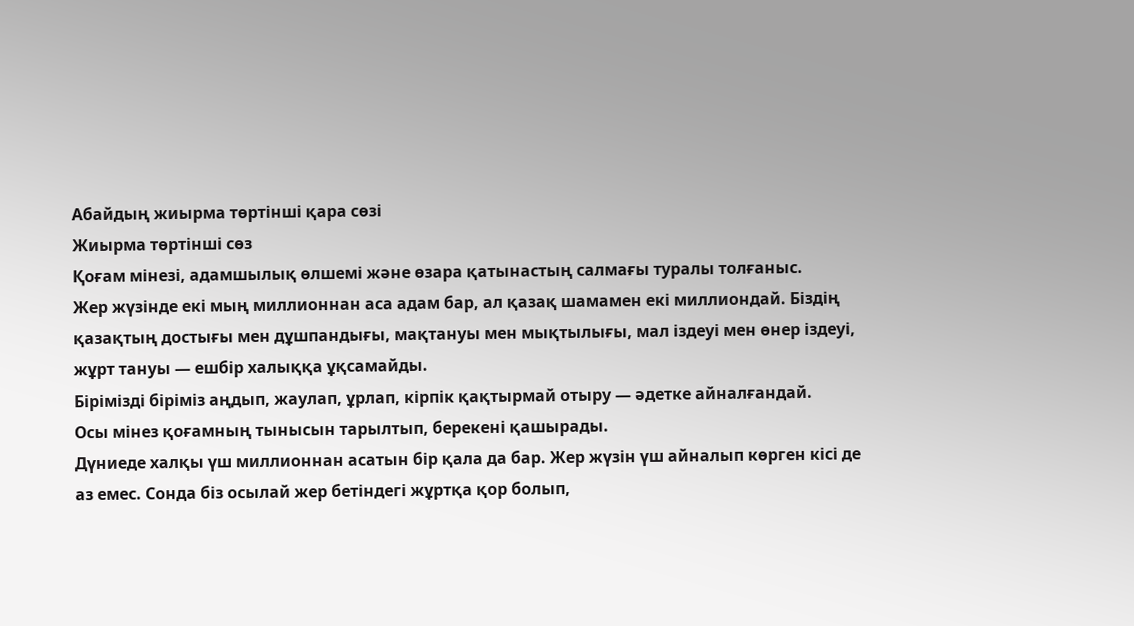Абайдың жиырма төртінші қара сөзі
Жиырма төртінші сөз
Қоғам мінезі, адамшылық өлшемі және өзара қатынастың салмағы туралы толғаныс.
Жер жүзінде екі мың миллионнан аса адам бар, ал қазақ шамамен екі миллиондай. Біздің қазақтың достығы мен дұшпандығы, мақтануы мен мықтылығы, мал іздеуі мен өнер іздеуі, жұрт тануы — ешбір халыққа ұқсамайды.
Бірімізді біріміз аңдып, жаулап, ұрлап, кірпік қақтырмай отыру — әдетке айналғандай.
Осы мінез қоғамның тынысын тарылтып, берекені қашырады.
Дүниеде халқы үш миллионнан асатын бір қала да бар. Жер жүзін үш айналып көрген кісі де аз емес. Сонда біз осылай жер бетіндегі жұртқа қор болып,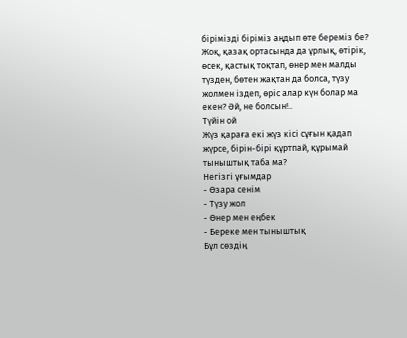бірімізді біріміз аңдып өте береміз бе?
Жоқ, қазақ ортасында да ұрлық, өтірік, өсек, қастық тоқтап, өнер мен малды түзден, бөтен жақтан да болса, түзу жолмен іздеп, өріс алар күн болар ма екен? Әй, не болсын!..
Түйін ой
Жүз қараға екі жүз кісі сұғын қадап жүрсе, бірін-бірі құртпай, құрымай тыныштық таба ма?
Негізгі ұғымдар
- Өзара сенім
- Түзу жол
- Өнер мен еңбек
- Береке мен тыныштық
Бұл сөздің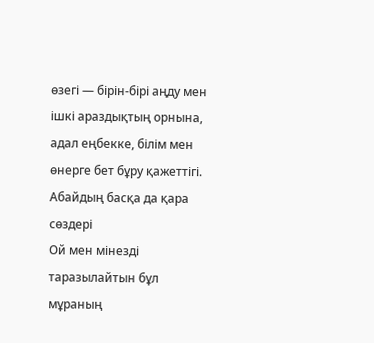өзегі — бірін-бірі аңду мен ішкі араздықтың орнына, адал еңбекке, білім мен өнерге бет бұру қажеттігі.
Абайдың басқа да қара сөздері
Ой мен мінезді таразылайтын бұл мұраның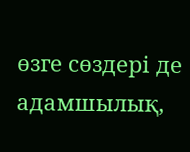өзге сөздері де адамшылық,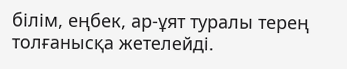білім, еңбек, ар-ұят туралы терең толғанысқа жетелейді.